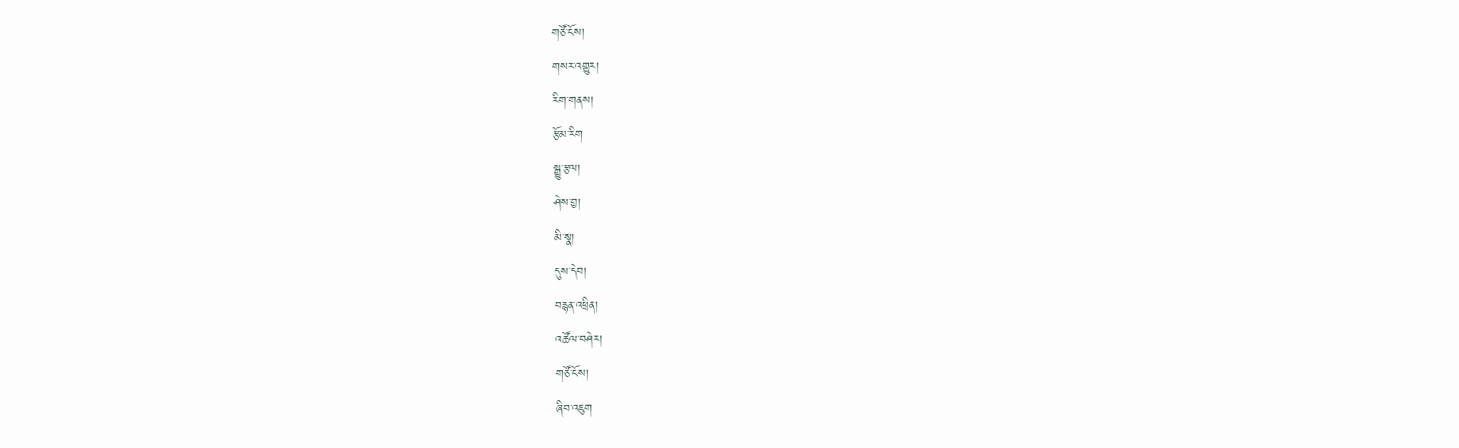གཙོ་ངོས།
གསར་འགྱུར།
རིག་གནས།
རྩོམ་རིག
སྒྱུ་རྩལ།
ཤེས་བྱ།
མི་སྣ།
དུས་དེབ།
བརྙན་འཕྲིན།
འཚོལ་བཤེར།
གཙོ་ངོས།
ཞིབ་འཇུག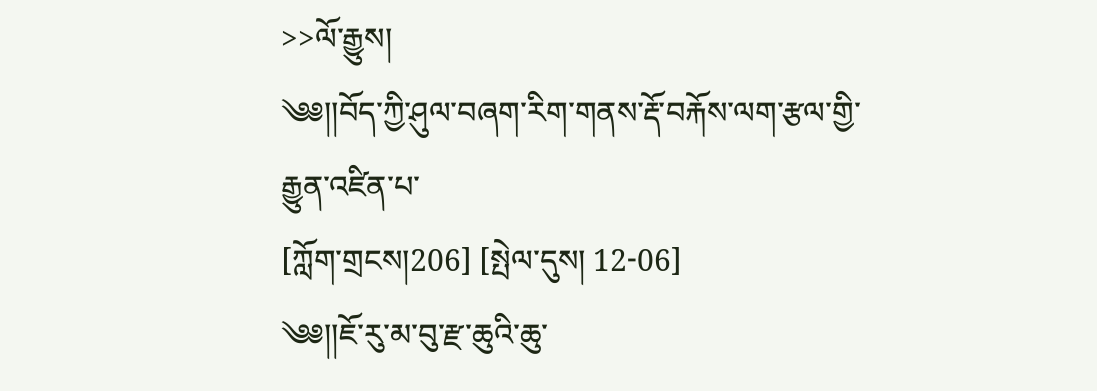>>ལོ་རྒྱུས།
༄༅།།བོད་ཀྱི་ཤུལ་བཞག་རིག་གནས་རྡོ་བརྐོས་ལག་རྩལ་གྱི་རྒྱུན་འཛིན་པ་
[ཀློག་གྲངས།206] [སྤེལ་དུས། 12-06]
༄༅།།ཇོ་རུ་མ་བུ་རྫ་ཆུའི་ཆུ་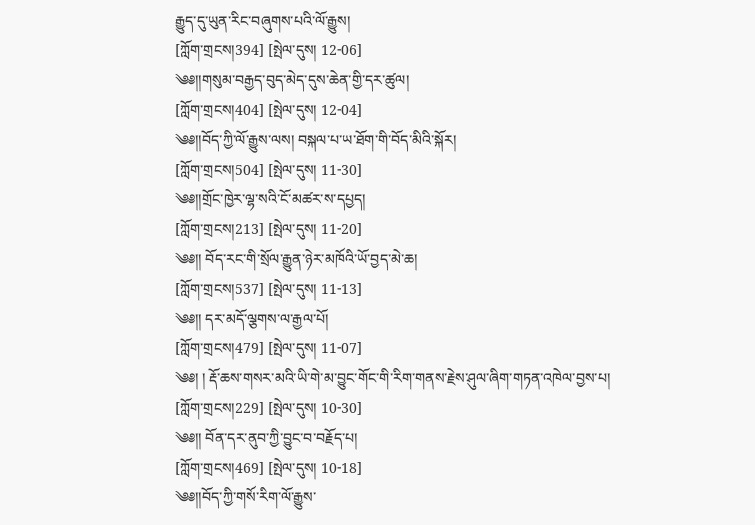རྒྱུད་དུ་ཡུན་རིང་བཞུགས་པའི་ལོ་རྒྱུས།
[ཀློག་གྲངས།394] [སྤེལ་དུས། 12-06]
༄༅།།གསུམ་བརྒྱད་བུད་མེད་དུས་ཆེན་གྱི་དར་ཚུལ།
[ཀློག་གྲངས།404] [སྤེལ་དུས། 12-04]
༄༅།།བོད་ཀྱི་ལོ་རྒྱུས་ལས། བསྐལ་པ་ཡ་ཐོག་གི་བོད་མིའི་སྐོར།
[ཀློག་གྲངས།504] [སྤེལ་དུས། 11-30]
༄༅།།གྲོང་ཁྱེར་ལྷ་སའི་ངོ་མཚར་ས་དཔྱད།
[ཀློག་གྲངས།213] [སྤེལ་དུས། 11-20]
༄༅།། བོད་རང་གི་སྲོལ་རྒྱུན་ཉེར་མཁོའི་ཡོ་བྱད་མེ་ཆ།
[ཀློག་གྲངས།537] [སྤེལ་དུས། 11-13]
༄༅།། དར་མདོ་ལྕགས་ལ་རྒྱལ་པོ།
[ཀློག་གྲངས།479] [སྤེལ་དུས། 11-07]
༄༅། ། རྡོ་ཆས་གསར་མའི་ཡི་གེ་མ་བྱུང་གོང་གི་རིག་གནས་རྗེས་ཤུལ་ཞིག་གཏན་འཁེལ་བྱས་པ།
[ཀློག་གྲངས།229] [སྤེལ་དུས། 10-30]
༄༅།། བོན་དར་ནུབ་ཀྱི་བྱུང་བ་བརྗོད་པ།
[ཀློག་གྲངས།469] [སྤེལ་དུས། 10-18]
༄༅།།བོད་ཀྱི་གསོ་རིག་ལོ་རྒྱུས་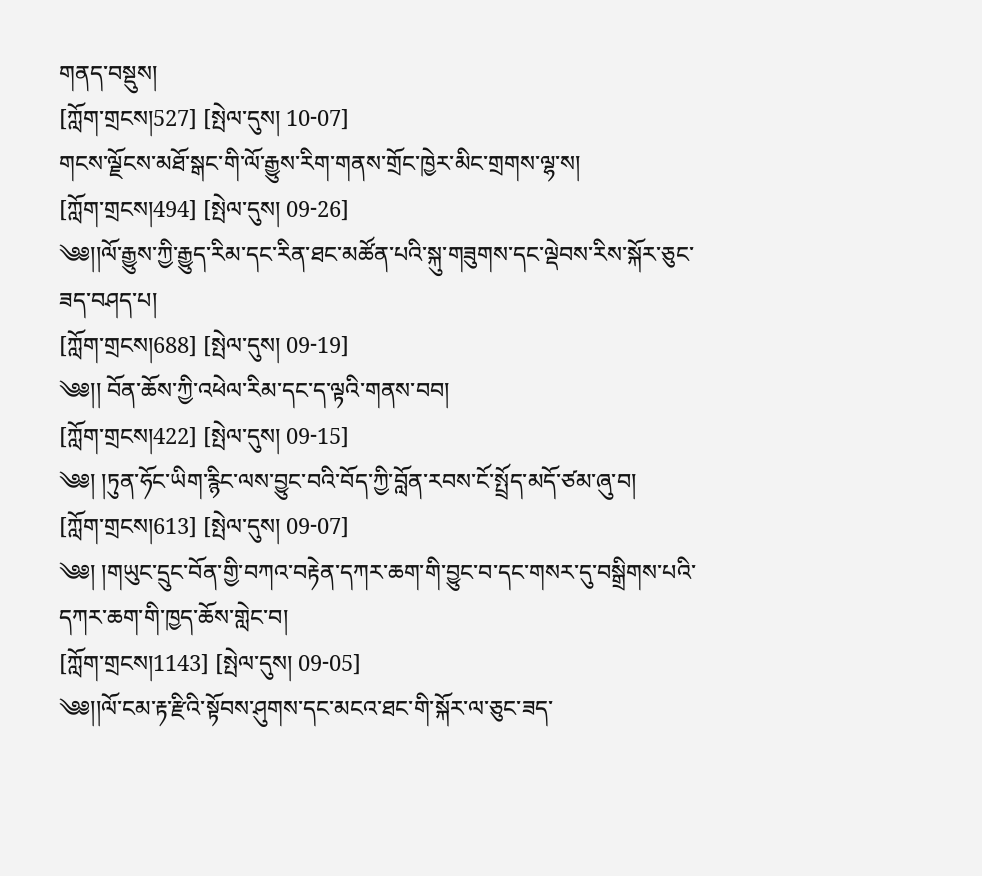གནད་བསྡུས།
[ཀློག་གྲངས།527] [སྤེལ་དུས། 10-07]
གངས་ལྗོངས་མཐོ་སྒང་གི་ལོ་རྒྱུས་རིག་གནས་གྲོང་ཁྱེར་མིང་གྲགས་ལྷ་ས།
[ཀློག་གྲངས།494] [སྤེལ་དུས། 09-26]
༄༅།།ལོ་རྒྱུས་ཀྱི་རྒྱུད་རིམ་དང་རིན་ཐང་མཚོན་པའི་སྐུ་གཟུགས་དང་ལྡེབས་རིས་སྐོར་ཅུང་ཟད་བཤད་པ།
[ཀློག་གྲངས།688] [སྤེལ་དུས། 09-19]
༄༅།། བོན་ཆོས་ཀྱི་འཕེལ་རིམ་དང་ད་ལྟའི་གནས་བབ།
[ཀློག་གྲངས།422] [སྤེལ་དུས། 09-15]
༄༅། །ཏུན་ཧོང་ཡིག་རྙིང་ལས་བྱུང་བའི་བོད་ཀྱི་བློན་རབས་ངོ་སྤྲོད་མདོ་ཙམ་ཞུ་བ།
[ཀློག་གྲངས།613] [སྤེལ་དུས། 09-07]
༄༅། །གཡུང་དྲུང་བོན་གྱི་བཀའ་བརྟེན་དཀར་ཆག་གི་བྱུང་བ་དང་གསར་དུ་བསྒྲིགས་པའི་དཀར་ཆག་གི་ཁྱད་ཆོས་གླེང་བ།
[ཀློག་གྲངས།1143] [སྤེལ་དུས། 09-05]
༄༅།།ལོ་ངམ་རྟ་རྫིའི་སྟོབས་ཤུགས་དང་མངའ་ཐང་གི་སྐོར་ལ་ཅུང་ཟད་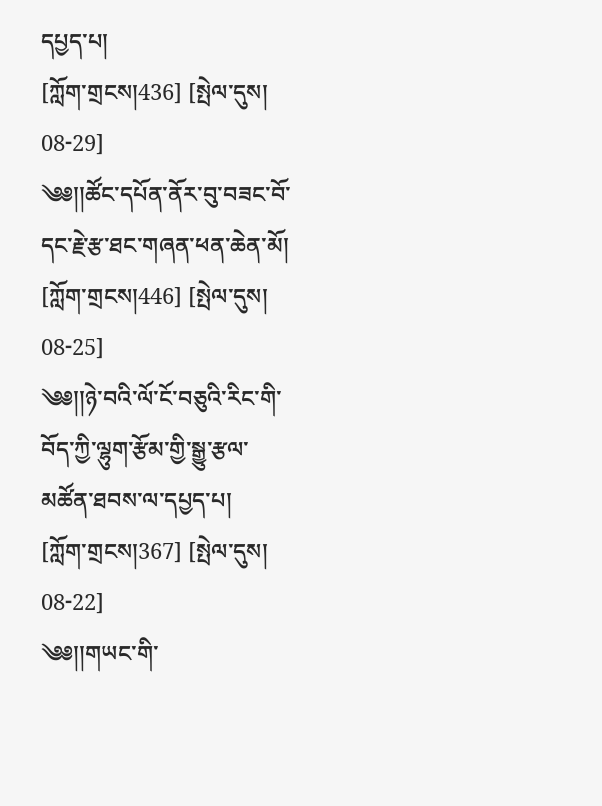དཔྱད་པ།
[ཀློག་གྲངས།436] [སྤེལ་དུས། 08-29]
༄༅།།ཚོང་དཔོན་ནོར་བུ་བཟང་བོ་དང་རྗེ་རྩ་ཐང་གཞན་ཕན་ཆེན་མོ།
[ཀློག་གྲངས།446] [སྤེལ་དུས། 08-25]
༄༅།།ཉེ་བའི་ལོ་ངོ་བཅུའི་རིང་གི་བོད་ཀྱི་ལྷུག་རྩོམ་གྱི་སྒྱུ་རྩལ་མཚོན་ཐབས་ལ་དཔྱད་པ།
[ཀློག་གྲངས།367] [སྤེལ་དུས། 08-22]
༄༅།།གཡང་གི་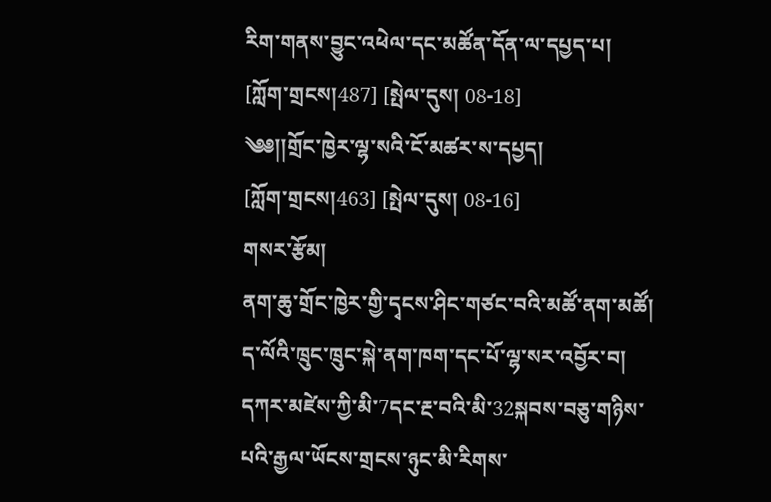རིག་གནས་བྱུང་འཕེལ་དང་མཚོན་དོན་ལ་དཔྱད་པ།
[ཀློག་གྲངས།487] [སྤེལ་དུས། 08-18]
༄༅།།གྲོང་ཁྱེར་ལྷ་སའི་ངོ་མཚར་ས་དཔྱད།
[ཀློག་གྲངས།463] [སྤེལ་དུས། 08-16]
གསར་རྩོམ།
ནག་ཆུ་གྲོང་ཁྱེར་གྱི་དྭངས་ཤིང་གཙང་བའི་མཚོ་ནག་མཚོ།
ད་ལོའི་ཁྲུང་ཁྲུང་སྐེ་ནག་ཁག་དང་པོ་ལྷ་སར་འབྱོར་བ།
དཀར་མཛེས་ཀྱི་མི་7དང་རྔ་བའི་མི་32སྐབས་བཅུ་གཉིས་པའི་རྒྱལ་ཡོངས་གྲངས་ཉུང་མི་རིགས་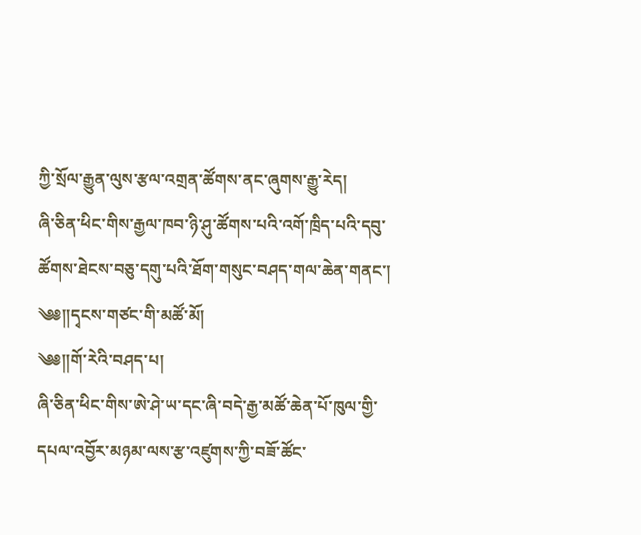ཀྱི་སྲོལ་རྒྱུན་ལུས་རྩལ་འགྲན་ཚོགས་ནང་ཞུགས་རྒྱུ་རེད།
ཞི་ཅིན་ཕིང་གིས་རྒྱལ་ཁབ་ཉི་ཤུ་ཚོགས་པའི་འགོ་ཁྲིད་པའི་དབུ་ཚོགས་ཐེངས་བཅུ་དགུ་པའི་ཐོག་གསུང་བཤད་གལ་ཆེན་གནང་།
༄༅།།དྭངས་གཙང་གི་མཚོ་མོ།
༄༅།།གོ་རེའི་བཤད་པ།
ཞི་ཅིན་ཕིང་གིས་ཨེ་ཤེ་ཡ་དང་ཞི་བདེ་རྒྱ་མཚོ་ཆེན་པོ་ཁུལ་གྱི་དཔལ་འབྱོར་མཉམ་ལས་རྩ་འཛུགས་ཀྱི་བཟོ་ཚོང་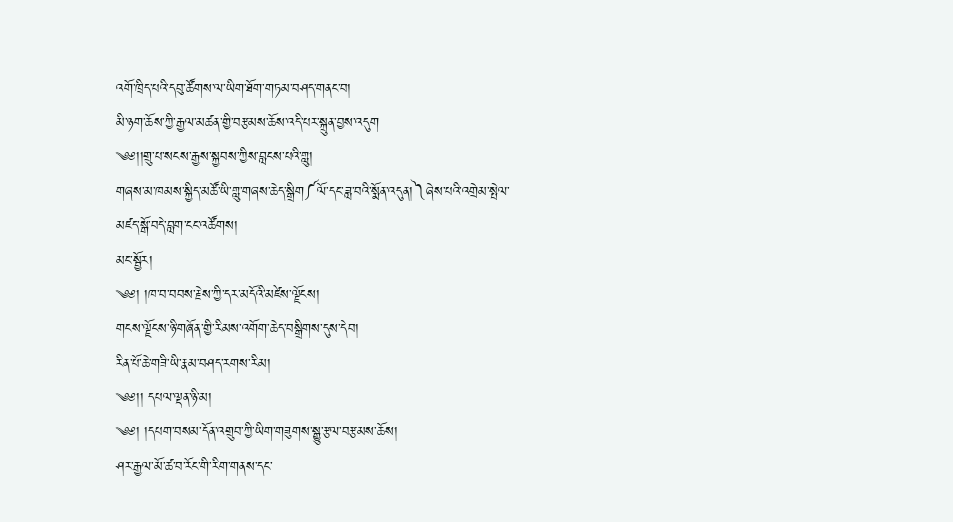འགོ་ཁྲིད་པའི་དབུ་ཚོགས་ལ་ཡིག་ཐོག་གཏམ་བཤད་གནང་བ།
མི་ཉག་ཆོས་ཀྱི་རྒྱལ་མཚན་གྱི་བརྩམས་ཆོས་འདི་པར་སྐྲུན་བྱས་འདུག
༄༅།།གྲུ་པ་སངས་རྒྱས་སྐྱབས་ཀྱིས་བླངས་པའི་གླུ།
གཞས་མ་ཁམས་སྐྱིད་མཚོ་ཡི་གླུ་གཞས་ཆེད་སྒྲིག༼ལོ་དང་ཟླ་བའི་སྨོན་འདུན།༽ཞེས་པའི་འགྲེམ་སྤེལ་མཛད་སྒོ་བདེ་བླག་ངང་འཚོགས།
མང་སྦྱོར།
༄༅། །ཁ་བ་བབས་རྗེས་ཀྱི་དར་མདོའི་མཛེས་ལྗོངས།
གངས་ལྗོངས་ཉི་གཞོན་གྱི་རིམས་འགོག་ཆེད་བསྒྲིགས་དུས་དེབ།
རིན་པོ་ཆེ་གཟི་ཡི་རྣམ་བཤད་རགས་རིམ།
༄༅།། དཔལ་ལྡན་ཉི་མ།
༄༅། །དཔག་བསམ་དོན་འགྲུབ་ཀྱི་ཡིག་གཟུགས་སྒྱུ་རྩལ་བརྩམས་ཆོས།
ཤར་རྒྱལ་མོ་ཚ་བ་རོང་གི་རིག་གནས་དང་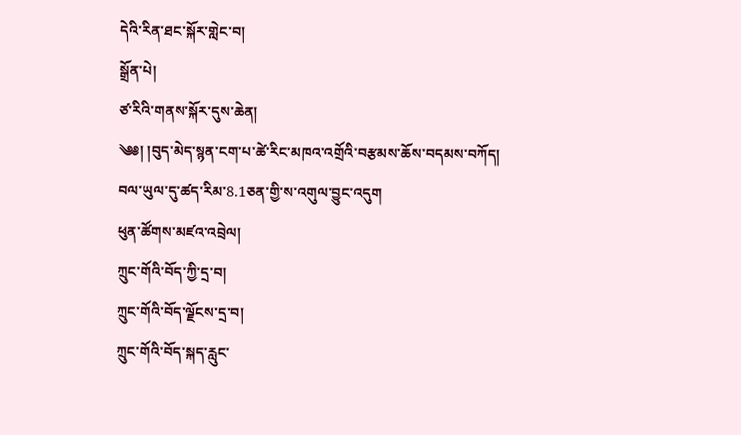དེའི་རིན་ཐང་སྐོར་གླེང་བ།
སྒྲོན་པེ།
ཙ་རིའི་གནས་སྐོར་དུས་ཆེན།
༄༅། །བུད་མེད་སྙན་ངག་པ་ཚེ་རིང་མཁའ་འགྲོའི་བརྩམས་ཆོས་བདམས་བཀོད།
བལ་ཡུལ་དུ་ཚད་རིམ་8.1ཅན་གྱི་ས་འགུལ་བྱུང་འདུག
ཕུན་ཚོགས་མཛའ་འབྲེལ།
ཀྲུང་གོའི་བོད་ཀྱི་དྲ་བ།
ཀྲུང་གོའི་བོད་ལྗོངས་དྲ་བ།
ཀྲུང་གོའི་བོད་སྐད་རླུང་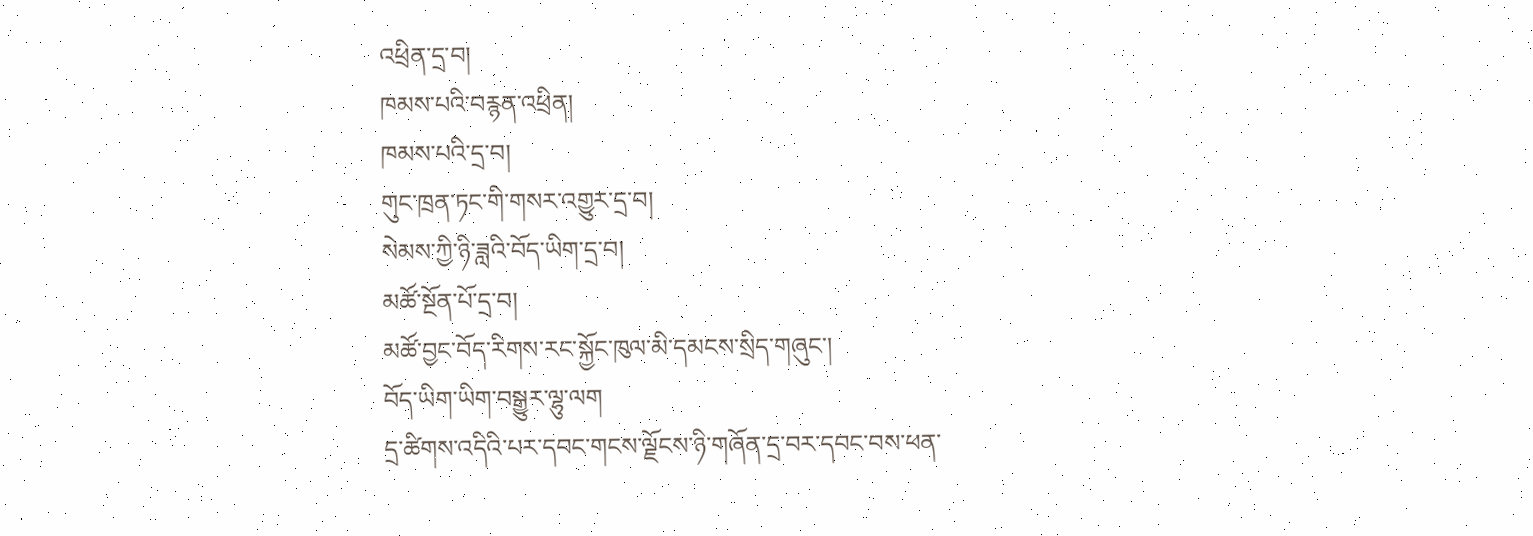འཕྲིན་དྲ་བ།
ཁམས་པའི་བརྙན་འཕྲིན།
ཁམས་པའི་དྲ་བ།
གུང་ཁྲན་ཏང་གི་གསར་འགྱུར་དྲ་བ།
སེམས་ཀྱི་ཉི་ཟླའི་བོད་ཡིག་དྲ་བ།
མཚོ་སྔོན་པོ་དྲ་བ།
མཚོ་བྱང་བོད་རིགས་རང་སྐྱོང་ཁུལ་མི་དམངས་སྲིད་གཞུང་།
བོད་ཡིག་ཡིག་བསྒྱུར་ལྷུ་ལག
དྲ་ཚིགས་འདིའི་པར་དབང་གངས་ལྗོངས་ཉི་གཞོན་དྲ་བར་དབང་བས་ཕན་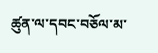ཚུན་ལ་དབང་བཅོལ་མ་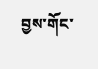བྱས་གོང་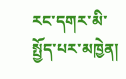རང་དགར་མི་སྤྱོད་པར་མཁྱེན།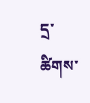དྲ་ཚིགས་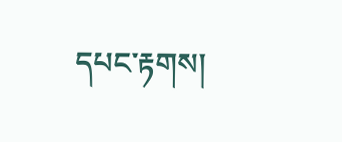དཔང་རྟགས།